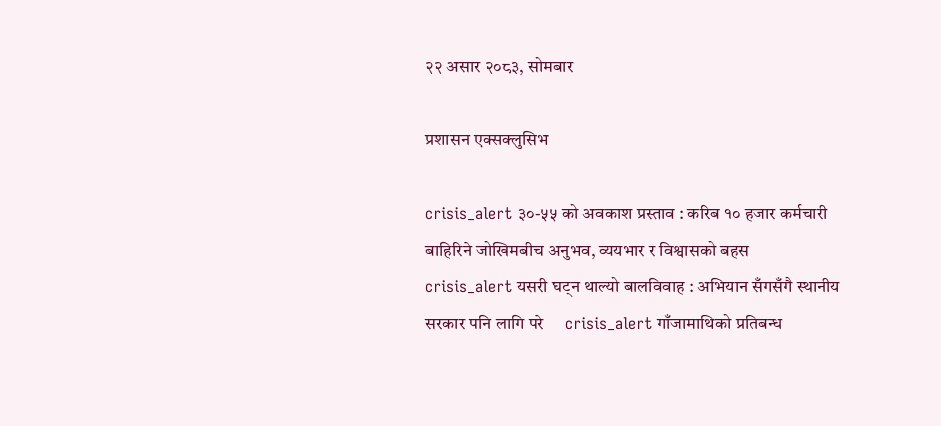२२ असार २०८३, सोमबार

प्रशासन एक्सक्लुसिभ

crisis_alert ३०-५५ को अवकाश प्रस्ताव : करिब १० हजार कर्मचारी बाहिरिने जोखिमबीच अनुभव, व्ययभार र विश्वासको बहस   crisis_alert यसरी घट्न थाल्यो बालविवाह : अभियान सँगसँगै स्थानीय सरकार पनि लागि परे     crisis_alert गाँजामाथिको प्रतिबन्ध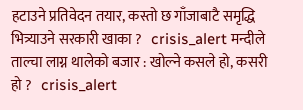हटाउने प्रतिवेदन तयार, कस्तो छ गाँजाबाटै समृद्धि भित्र्याउने सरकारी खाका ?   crisis_alert मन्दीले ताल्चा लाग्न थालेको बजार : खोल्ने कसले हो, कसरी हो ?   crisis_alert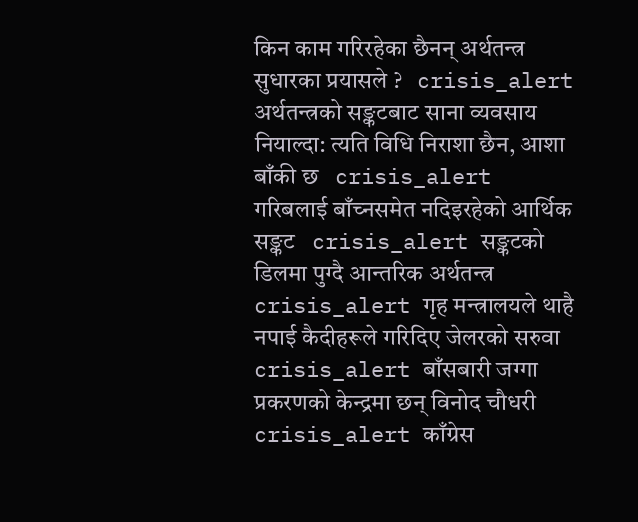किन काम गरिरहेका छैनन् अर्थतन्त्र सुधारका प्रयासले ?   crisis_alert अर्थतन्त्रको सङ्कटबाट साना व्यवसाय नियाल्दा: त्यति विधि निराशा छैन, आशा बाँकी छ   crisis_alert गरिबलाई बाँच्नसमेत नदिइरहेको आर्थिक सङ्कट   crisis_alert सङ्कटको डिलमा पुग्दै आन्तरिक अर्थतन्त्र   crisis_alert गृह मन्त्रालयले थाहै नपाई कैदीहरूले गरिदिए जेलरको सरुवा   crisis_alert बाँसबारी जग्गा प्रकरणको केन्द्रमा छन् विनोद चौधरी    crisis_alert काँग्रेस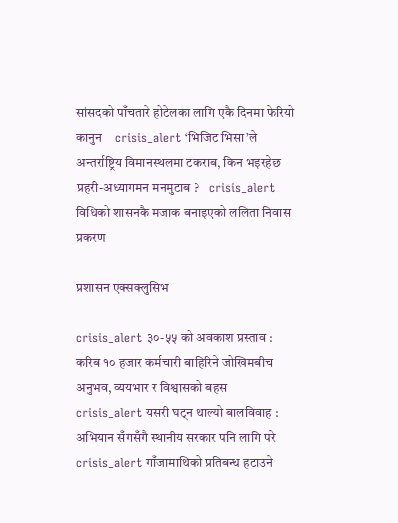सांसदको पाँचतारे होटेलका लागि एकै दिनमा फेरियो कानुन    crisis_alert ‘भिजिट भिसा’ले अन्तर्राष्ट्रिय विमानस्थलमा टकराब, किन भइरहेछ प्रहरी-अध्यागमन मनमुटाब ?    crisis_alert विधिको शासनकै मजाक बनाइएको ललिता निवास प्रकरण

प्रशासन एक्सक्लुसिभ

crisis_alert ३०-५५ को अवकाश प्रस्ताव : करिब १० हजार कर्मचारी बाहिरिने जोखिमबीच अनुभव, व्ययभार र विश्वासको बहस   crisis_alert यसरी घट्न थाल्यो बालविवाह : अभियान सँगसँगै स्थानीय सरकार पनि लागि परे     crisis_alert गाँजामाथिको प्रतिबन्ध हटाउने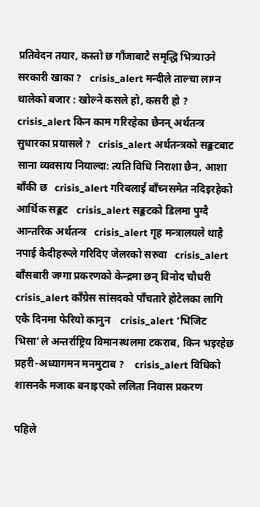प्रतिवेदन तयार, कस्तो छ गाँजाबाटै समृद्धि भित्र्याउने सरकारी खाका ?   crisis_alert मन्दीले ताल्चा लाग्न थालेको बजार : खोल्ने कसले हो, कसरी हो ?   crisis_alert किन काम गरिरहेका छैनन् अर्थतन्त्र सुधारका प्रयासले ?   crisis_alert अर्थतन्त्रको सङ्कटबाट साना व्यवसाय नियाल्दा: त्यति विधि निराशा छैन, आशा बाँकी छ   crisis_alert गरिबलाई बाँच्नसमेत नदिइरहेको आर्थिक सङ्कट   crisis_alert सङ्कटको डिलमा पुग्दै आन्तरिक अर्थतन्त्र   crisis_alert गृह मन्त्रालयले थाहै नपाई कैदीहरूले गरिदिए जेलरको सरुवा   crisis_alert बाँसबारी जग्गा प्रकरणको केन्द्रमा छन् विनोद चौधरी    crisis_alert काँग्रेस सांसदको पाँचतारे होटेलका लागि एकै दिनमा फेरियो कानुन    crisis_alert ‘भिजिट भिसा’ले अन्तर्राष्ट्रिय विमानस्थलमा टकराब, किन भइरहेछ प्रहरी-अध्यागमन मनमुटाब ?    crisis_alert विधिको शासनकै मजाक बनाइएको ललिता निवास प्रकरण

पहिले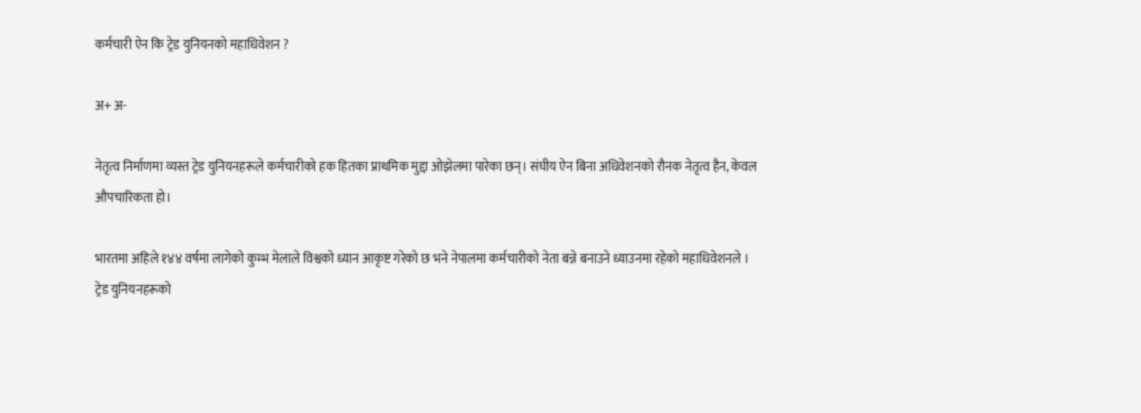कर्मचारी ऐन कि ट्रेड युनियनको महाधिवेशन ?

अ+ अ-

नेतृत्व निर्माणमा व्यस्त ट्रेड युनियनहरूले कर्मचारीको हक हितका प्राथमिक मुद्दा ओझेलमा पारेका छन्। संघीय ऐन बिना अधिवेशनको रौनक नेतृत्व हैन, केवल औपचारिकता हो।

भारतमा अहिले १४४ वर्षमा लागेको कुम्भ मेलाले विश्वको ध्यान आकृष्ट गरेको छ भने नेपालमा कर्मचारीको नेता बन्ने बनाउने ध्याउनमा रहेको महाधिवेशनले । ट्रेड युनियनहरूको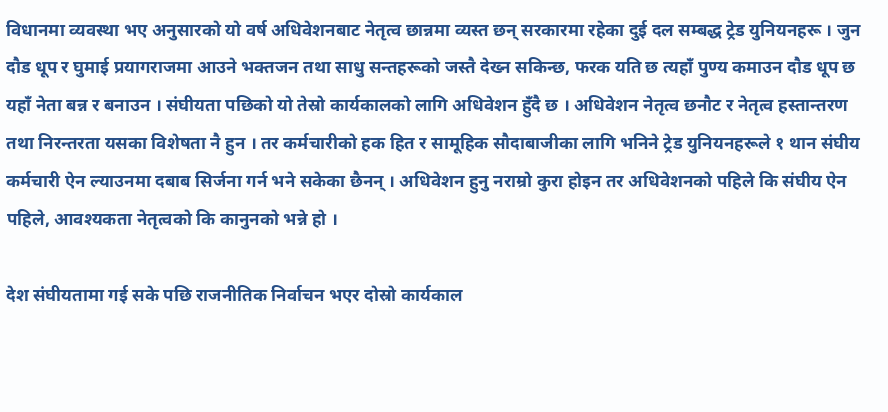विधानमा व्यवस्था भए अनुसारको यो वर्ष अधिवेशनबाट नेतृत्व छान्नमा व्यस्त छन् सरकारमा रहेका दुई दल सम्बद्ध ट्रेड युनियनहरू । जुन दौड धूप र घुमाई प्रयागराजमा आउने भक्तजन तथा साधु सन्तहरूको जस्तै देख्न सकिन्छ, फरक यति छ त्यहाँ पुण्य कमाउन दौड धूप छ यहाँ नेता बन्न र बनाउन । संघीयता पछिको यो तेस्रो कार्यकालको लागि अधिवेशन हुँदै छ । अधिवेशन नेतृत्व छनौट र नेतृत्व हस्तान्तरण तथा निरन्तरता यसका विशेषता नै हुन । तर कर्मचारीको हक हित र सामूहिक सौदाबाजीका लागि भनिने ट्रेड युनियनहरूले १ थान संघीय कर्मचारी ऐन ल्याउनमा दबाब सिर्जना गर्न भने सकेका छैनन् । अधिवेशन हुनु नराम्रो कुरा होइन तर अधिवेशनको पहिले कि संघीय ऐन पहिले, आवश्यकता नेतृत्वको कि कानुनको भन्ने हो ।

देश संघीयतामा गई सके पछि राजनीतिक निर्वाचन भएर दोस्रो कार्यकाल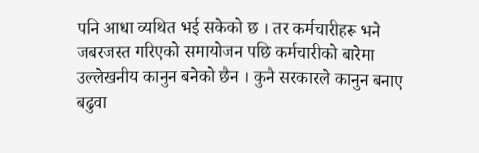पनि आधा व्यथित भई सकेको छ । तर कर्मचारीहरू भने जबरजस्त गरिएको समायोजन पछि कर्मचारीको बारेमा उल्लेखनीय कानुन बनेको छैन । कुनै सरकारले कानुन बनाए बढुवा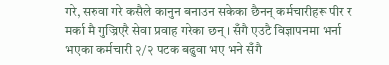गरे, सरुवा गरे कसैले कानुन बनाउन सकेका छैनन् कर्मचारीहरू पीर र मर्का मै गुज्रिएरै सेवा प्रवाह गरेका छन् । सँगै एउटै विज्ञापनमा भर्ना भएका कर्मचारी २/२ पटक बढुवा भए भने सँगै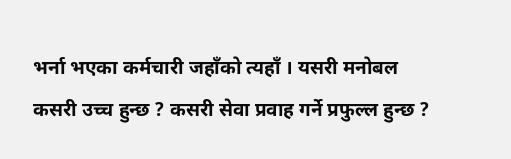भर्ना भएका कर्मचारी जहाँको त्यहाँ । यसरी मनोबल कसरी उच्च हुन्छ ? कसरी सेवा प्रवाह गर्ने प्रफुल्ल हुन्छ ?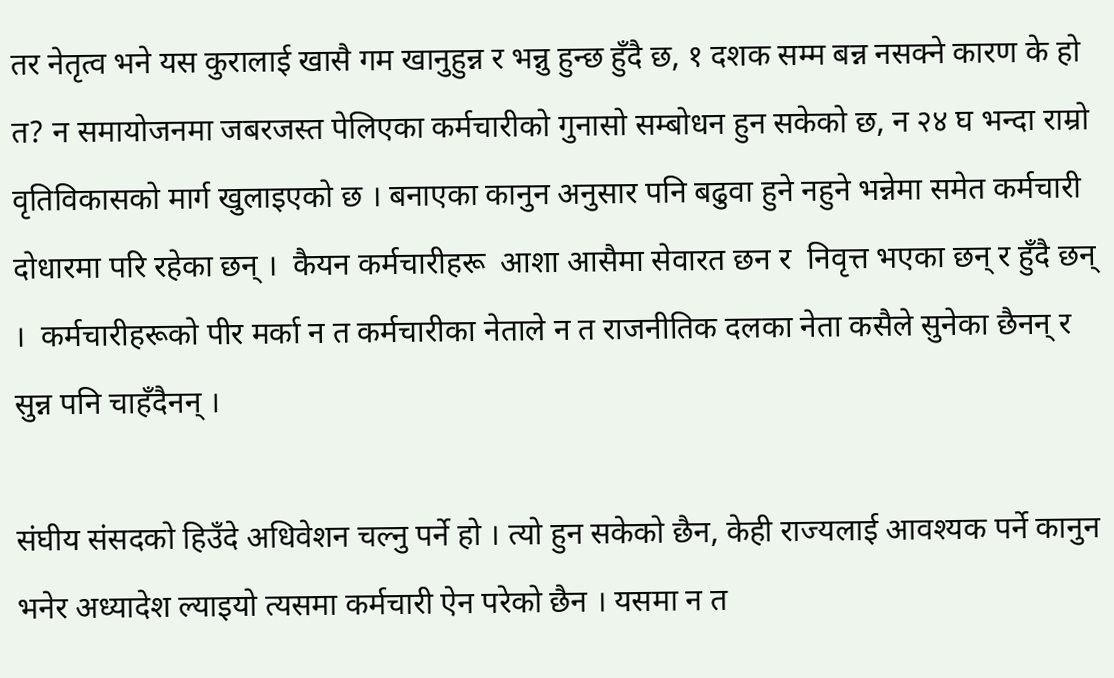तर नेतृत्व भने यस कुरालाई खासै गम खानुहुन्न र भन्नु हुन्छ हुँदै छ, १ दशक सम्म बन्न नसक्ने कारण के हो त? न समायोजनमा जबरजस्त पेलिएका कर्मचारीको गुनासो सम्बोधन हुन सकेको छ, न २४ घ भन्दा राम्रो वृतिविकासको मार्ग खुलाइएको छ । बनाएका कानुन अनुसार पनि बढुवा हुने नहुने भन्नेमा समेत कर्मचारी दोधारमा परि रहेका छन् ।  कैयन कर्मचारीहरू  आशा आसैमा सेवारत छन र  निवृत्त भएका छन् र हुँदै छन् ।  कर्मचारीहरूको पीर मर्का न त कर्मचारीका नेताले न त राजनीतिक दलका नेता कसैले सुनेका छैनन् र सुन्न पनि चाहँदैनन् ।

संघीय संसदको हिउँदे अधिवेशन चल्नु पर्ने हो । त्यो हुन सकेको छैन, केही राज्यलाई आवश्यक पर्ने कानुन भनेर अध्यादेश ल्याइयो त्यसमा कर्मचारी ऐन परेको छैन । यसमा न त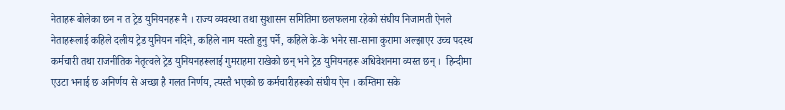नेताहरू बोलेका छन न त ट्रेड युनियनहरू नै । राज्य व्यवस्था तथा सुशासन समितिमा छलफलमा रहेको संघीय निजामती ऐनले नेताहरूलाई कहिले दलीय ट्रेड युनियन नदिने, कहिले नाम यस्तो हुनु पर्ने, कहिले के-के भनेर सा-साना कुरामा अल्झाएर उच्च पदस्थ कर्मचारी तथा राजनीतिक नेतृत्वले ट्रेड युनियनहरूलाई गुमराहमा राखेको छन् भने ट्रेड युनियनहरू अधिवेशनमा व्यस्त छन् ।  हिन्दीमा एउटा भनाई छ अनिर्णय से अच्छा है गलत निर्णय, त्यस्तै भएको छ कर्मचारीहरूको संघीय ऐन । कम्तिमा सके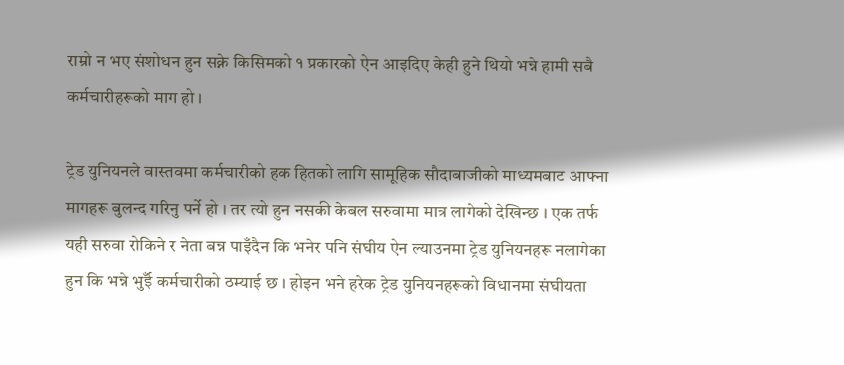राम्रो न भए संशोधन हुन सक्ने किसिमको १ प्रकारको ऐन आइदिए केही हुने थियो भन्ने हामी सबै कर्मचारीहरूको माग हो ।

ट्रेड युनियनले वास्तवमा कर्मचारीको हक हितको लागि सामूहिक सौदाबाजीको माध्यमबाट आफ्ना मागहरू बुलन्द गरिनु पर्ने हो । तर त्यो हुन नसकी केबल सरुवामा मात्र लागेको देखिन्छ । एक तर्फ यही सरुवा रोकिने र नेता बन्न पाइँदैन कि भनेर पनि संघीय ऐन ल्याउनमा ट्रेड युनियनहरू नलागेका हुन कि भन्ने भुईँ कर्मचारीको ठम्याई छ । होइन भने हरेक ट्रेड युनियनहरूको विधानमा संघीयता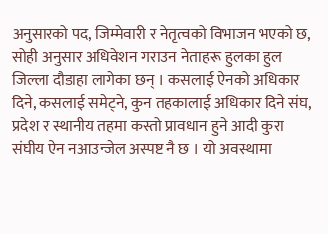अनुसारको पद, जिम्मेवारी र नेतृत्वको विभाजन भएको छ, सोही अनुसार अधिवेशन गराउन नेताहरू हुलका हुल जिल्ला दौडाहा लागेका छन् । कसलाई ऐनको अधिकार दिने, कसलाई समेट्ने, कुन तहकालाई अधिकार दिने संघ, प्रदेश र स्थानीय तहमा कस्तो प्रावधान हुने आदी कुरा संघीय ऐन नआउन्जेल अस्पष्ट नै छ । यो अवस्थामा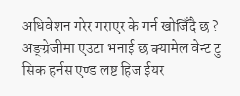अधिवेशन गरेर गराएर के गर्न खोजिँदै छ ? अङ्ग्रेजीमा एउटा भनाई छ क्यामेल वेन्ट टु सिक हर्नस एण्ड लष्ट हिज ईयर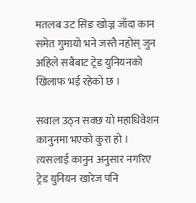मतलब उट सिङ खोज्न जाँदा कान समेत गुमायो भने जस्तै नहोस् जुन अहिले सबैबाट ट्रेड युनियनको खिलाफ भई रहेको छ ।

सवाल उठ्न सक्छ यो महाधिवेशन कानुनमा भएको कुरा हो । त्यसलाई कानुन अनुसार नगरिए ट्रेड युनियन खारेज पनि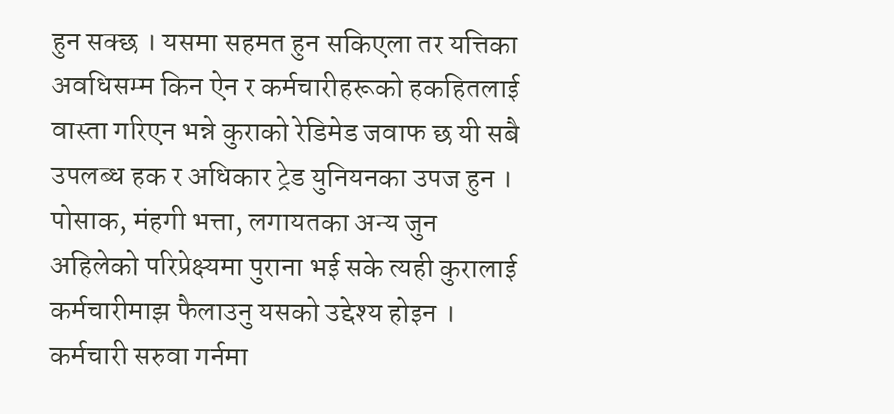हुन सक्छ । यसमा सहमत हुन सकिएला तर यत्तिका अवधिसम्म किन ऐन र कर्मचारीहरूको हकहितलाई वास्ता गरिएन भन्ने कुराको रेडिमेड जवाफ छ यी सबै उपलब्ध हक र अधिकार ट्रेड युनियनका उपज हुन । पोसाक, मंहगी भत्ता, लगायतका अन्य जुन अहिलेको परिप्रेक्ष्यमा पुराना भई सके त्यही कुरालाई कर्मचारीमाझ फैलाउनु यसको उद्देश्य होइन । कर्मचारी सरुवा गर्नमा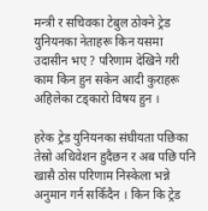मन्त्री र सचिवका टेबुल ठोक्ने ट्रेड युनियनका नेताहरू किन यसमा उदासीन भए ? परिणाम देखिने गरी काम किन हुन सकेन आदी कुराहरू अहिलेका टड्कारो विषय हुन ।

हरेक ट्रेड युनियनका संघीयता पछिका तेस्रो अधिवेशन हुदैछन र अब पछि पनि खासै ठोस परिणाम निस्केला भन्ने अनुमान गर्न सकिँदैन । किन कि ट्रेड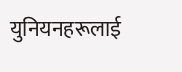युनियनहरूलाई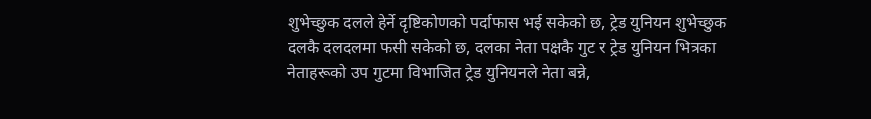शुभेच्छुक दलले हेर्ने दृष्टिकोणको पर्दाफास भई सकेको छ, ट्रेड युनियन शुभेच्छुक दलकै दलदलमा फसी सकेको छ, दलका नेता पक्षकै गुट र ट्रेड युनियन भित्रका नेताहरूको उप गुटमा विभाजित ट्रेड युनियनले नेता बन्ने,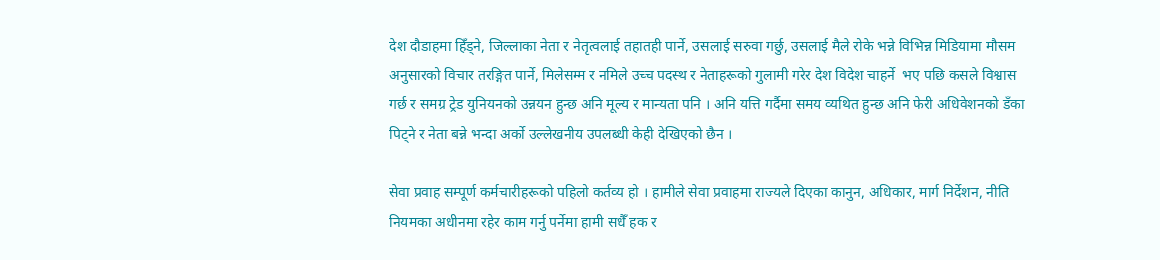देश दौडाहमा हिँड्ने, जिल्लाका नेता र नेतृत्वलाई तहातही पार्ने, उसलाई सरुवा गर्छु, उसलाई मैले रोके भन्ने विभिन्न मिडियामा मौसम अनुसारको विचार तरङ्गित पार्ने, मिलेसम्म र नमिले उच्च पदस्थ र नेताहरूको गुलामी गरेर देश विदेश चाहर्ने  भए पछि कसले विश्वास गर्छ र समग्र ट्रेड युनियनको उन्नयन हुन्छ अनि मूल्य र मान्यता पनि । अनि यत्ति गर्दैमा समय व्यथित हुन्छ अनि फेरी अधिवेशनको डँका पिट्ने र नेता बन्ने भन्दा अर्को उल्लेखनीय उपलब्धी केही देखिएको छैन ।

सेवा प्रवाह सम्पूर्ण कर्मचारीहरूको पहिलो कर्तव्य हो । हामीले सेवा प्रवाहमा राज्यले दिएका कानुन, अधिकार, मार्ग निर्देशन, नीति नियमका अधीनमा रहेर काम गर्नु पर्नेमा हामी सधैँ हक र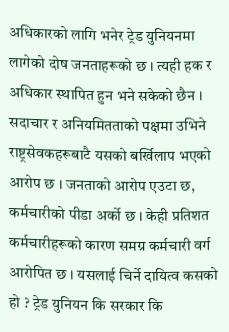अधिकारको लागि भनेर ट्रेड युनियनमा लागेको दोष जनताहरूको छ । त्यही हक र अधिकार स्थापित हुन भने सकेको छैन ।  सदाचार र अनियमितताको पक्षमा उभिने राष्ट्रसेवकहरूबाटै यसको बर्खिलाप भएको आरोप छ । जनताको आरोप एउटा छ, कर्मचारीको पीडा अर्को छ । केही प्रतिशत कर्मचारीहरूको कारण समग्र कर्मचारी वर्ग आरोपित छ । यसलाई चिर्ने दायित्व कसको हो ? ट्रेड युनियन कि सरकार कि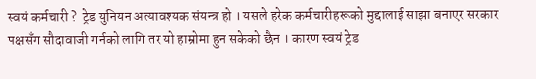स्वयं कर्मचारी ?  ट्रेड युनियन अत्यावश्यक संयन्त्र हो । यसले हरेक कर्मचारीहरूको मुद्दालाई साझा बनाएर सरकार पक्षसँग सौदावाजी गर्नको लागि तर यो हाम्रोमा हुन सकेको छैन । कारण स्वयं ट्रेड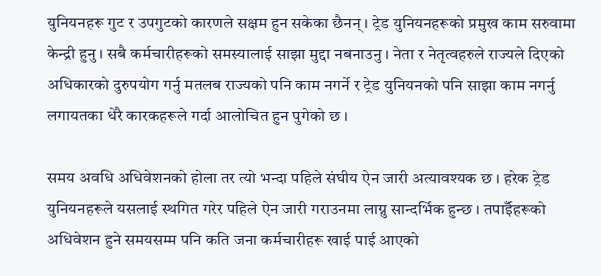युनियनहरू गुट र उपगुटको कारणले सक्षम हुन सकेका छैनन् । ट्रेड युनियनहरूको प्रमुख काम सरुवामा केन्द्री हुनु । सबै कर्मचारीहरूको समस्यालाई साझा मुद्दा नबनाउनु । नेता र नेतृत्वहरुले राज्यले दिएको अधिकारको दुरुपयोग गर्नु मतलब राज्यको पनि काम नगर्ने र ट्रेड युनियनको पनि साझा काम नगर्नु  लगायतका धेरै कारकहरूले गर्दा आलोचित हुन पुगेको छ ।

समय अवधि अधिवेशनको होला तर त्यो भन्दा पहिले संघीय ऐन जारी अत्यावश्यक छ । हरेक ट्रेड युनियनहरूले यसलाई स्थगित गरेर पहिले ऐन जारी गराउनमा लाग्नु सान्दर्भिक हुन्छ । तपाईँहरूको अधिवेशन हुने समयसम्म पनि कति जना कर्मचारीहरू खाई पाई आएको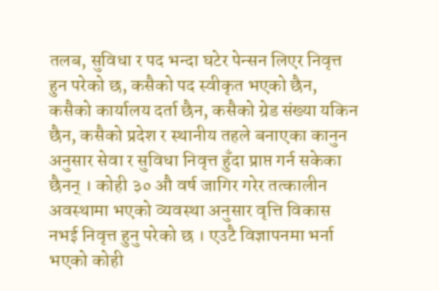तलब, सुविधा र पद भन्दा घटेर पेन्सन लिएर निवृत्त हुन परेको छ, कसैको पद स्वीकृत भएको छैन, कसैको कार्यालय दर्ता छैन, कसैको ग्रेड संख्या यकिन छैन, कसैको प्रदेश र स्थानीय तहले बनाएका कानुन अनुसार सेवा र सुविधा निवृत्त हुँदा प्राप्त गर्न सकेका छैनन् । कोही ३० औ वर्ष जागिर गरेर तत्कालीन अवस्थामा भएको व्यवस्था अनुसार वृत्ति विकास नभई निवृत्त हुनु परेको छ । एउटै विज्ञापनमा भर्ना भएको कोही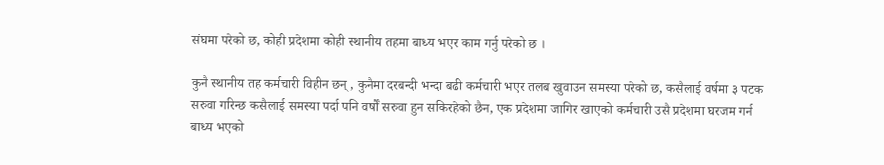संघमा परेको छ, कोही प्रदेशमा कोही स्थानीय तहमा बाध्य भएर काम गर्नु परेको छ ।

कुनै स्थानीय तह कर्मचारी विहीन छन्, कुनैमा दरबन्दी भन्दा बढी कर्मचारी भएर तलब खुवाउन समस्या परेको छ, कसैलाई वर्षमा ३ पटक सरुवा गरिन्छ कसैलाई समस्या पर्दा पनि वर्षौँ सरुवा हुन सकिरहेको छैन, एक प्रदेशमा जागिर खाएको कर्मचारी उसै प्रदेशमा घरजम गर्न बाध्य भएको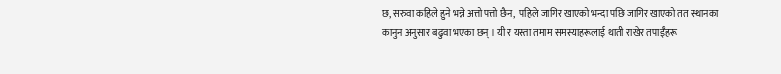छ, सरुवा कहिले हुने भन्ने अत्तो पत्तो छैन,  पहिले जागिर खाएको भन्दा पछि जागिर खाएको तत स्थानका कानुन अनुसार बढुवा भएका छन् । यी र यस्ता तमाम समस्याहरूलाई थाती राखेर तपाईँहरू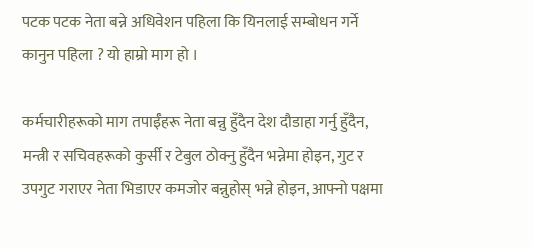पटक पटक नेता बन्ने अधिवेशन पहिला कि यिनलाई सम्बोधन गर्ने कानुन पहिला ? यो हाम्रो माग हो ।

कर्मचारीहरूको माग तपाईँहरू नेता बन्नु हुँदैन देश दौडाहा गर्नु हुँदैन, मन्त्री र सचिवहरूको कुर्सी र टेबुल ठोक्नु हुँदैन भन्नेमा होइन, गुट र उपगुट गराएर नेता भिडाएर कमजोर बन्नुहोस् भन्ने होइन, आफ्नो पक्षमा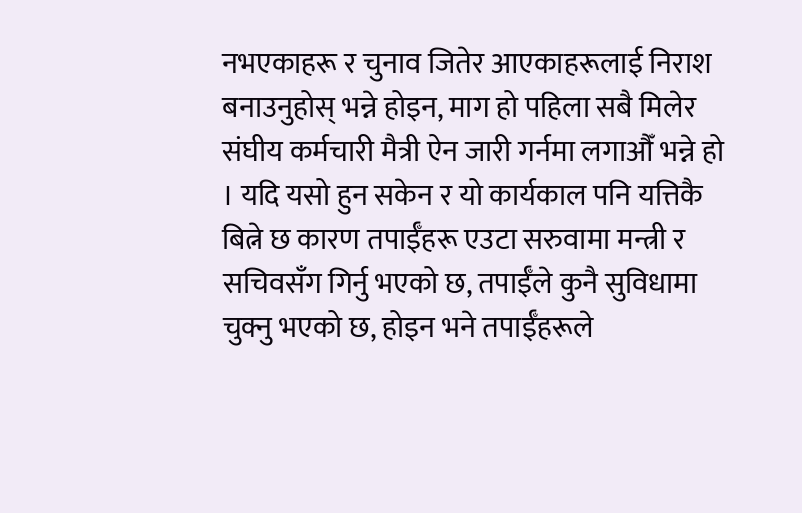नभएकाहरू र चुनाव जितेर आएकाहरूलाई निराश बनाउनुहोस् भन्ने होइन, माग हो पहिला सबै मिलेर संघीय कर्मचारी मैत्री ऐन जारी गर्नमा लगाऔँ भन्ने हो । यदि यसो हुन सकेन र यो कार्यकाल पनि यत्तिकै बित्ने छ कारण तपाईँहरू एउटा सरुवामा मन्त्री र सचिवसँग गिर्नु भएको छ, तपाईँले कुनै सुविधामा चुक्नु भएको छ, होइन भने तपाईँहरूले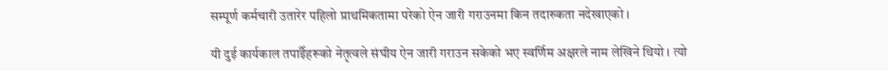सम्पूर्ण कर्मचारी उतारेर पहिलो प्राथमिकतामा परेको ऐन जारी गराउनमा किन तदारुकता नदेखाएको ।

यी दुई कार्यकाल तपाईँहरूको नेतृत्वले संघीय ऐन जारी गराउन सकेको भए स्वर्णिम अक्षरले नाम लेखिने थियो । त्यो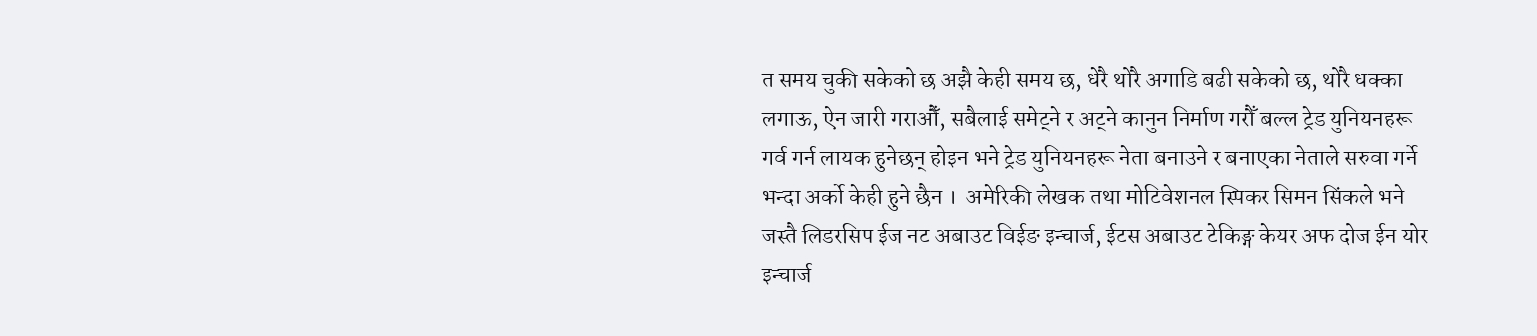त समय चुकी सकेको छ अझै केही समय छ, धेरै थोरै अगाडि बढी सकेको छ, थोरै धक्का लगाऊ, ऐन जारी गराऔँ, सबैलाई समेट्ने र अट्ने कानुन निर्माण गरौँ बल्ल ट्रेड युनियनहरू गर्व गर्न लायक हुनेछन् होइन भने ट्रेड युनियनहरू नेता बनाउने र बनाएका नेताले सरुवा गर्ने भन्दा अर्को केही हुने छैन ।  अमेरिकी लेखक तथा मोटिवेशनल स्पिकर सिमन सिंकले भने जस्तै लिडरसिप ईज नट अबाउट विईङ इन्चार्ज, ईटस अबाउट टेकिङ्ग केयर अफ दोज ईन योर इन्चार्ज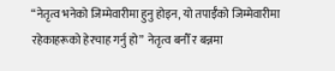“नेतृत्व भनेको जिम्मेवारीमा हुनु होइन, यो तपाईँको जिम्मेवारीमा रहेकाहरूको हेरचाह गर्नु हो”  नेतृत्व बनौँ र बन्नमा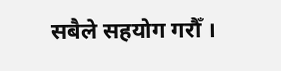सबैले सहयोग गरौँ ।